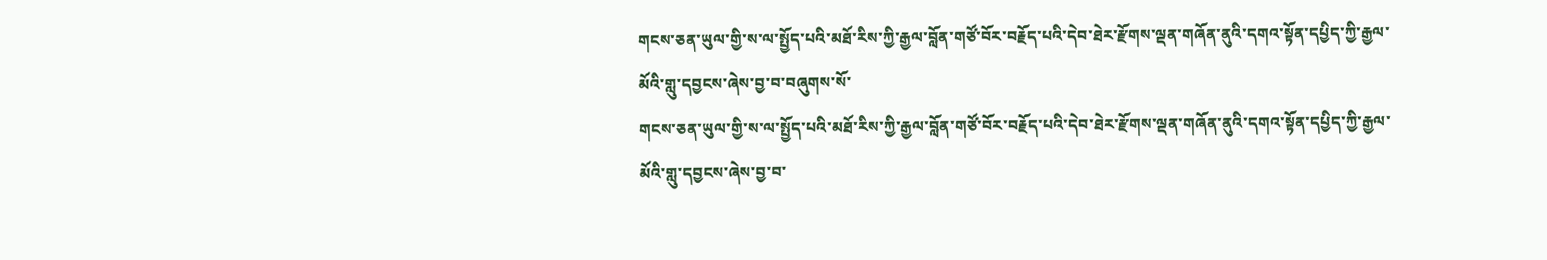གངས་ཅན་ཡུལ་གྱི་ས་ལ་སྤྱོད་པའི་མཐོ་རིས་ཀྱི་རྒྱལ་བློན་གཙོ་བོར་བརྗོད་པའི་དེབ་ཐེར་རྫོགས་ལྡན་གཞོན་ནུའི་དགའ་སྟོན་དཔྱིད་ཀྱི་རྒྱལ་མོའི་གླུ་དབྱངས་ཞེས་བྱ་བ་བཞུགས་སོ་
གངས་ཅན་ཡུལ་གྱི་ས་ལ་སྤྱོད་པའི་མཐོ་རིས་ཀྱི་རྒྱལ་བློན་གཙོ་བོར་བརྗོད་པའི་དེབ་ཐེར་རྫོགས་ལྡན་གཞོན་ནུའི་དགའ་སྟོན་དཔྱིད་ཀྱི་རྒྱལ་མོའི་གླུ་དབྱངས་ཞེས་བྱ་བ་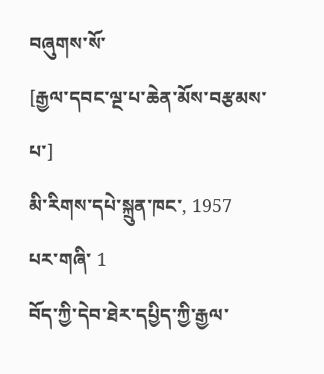བཞུགས་སོ་
[རྒྱལ་དབང་ལྔ་པ་ཆེན་མོས་བརྩམས་པ་]
མི་རིགས་དཔེ་སྐྲུན་ཁང་, 1957
པར་གཞི་ 1
བོད་ཀྱི་དེབ་ཐེར་དཔྱིད་ཀྱི་རྒྱལ་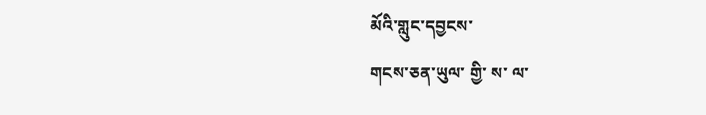མོའི་གླུང་དབྱངས་
གངས་ཅན་ཡུལ་ གྱི་ ས་ ལ་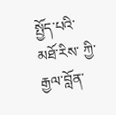སྤྱོད་པའི་ མཐོ་རིས་ ཀྱི་ རྒྱལ་བློན་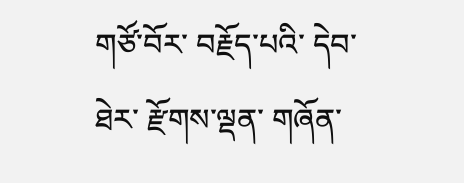གཙོ་བོར་ བརྗོད་པའི་ དེབ་ཐེར་ རྫོགས་ལྡན་ གཞོན་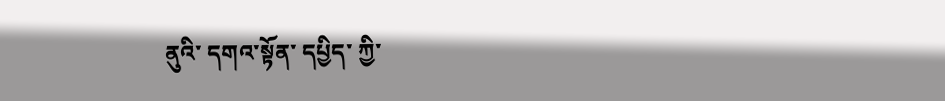ནུའི་ དགའ་སྟོན་ དཔྱིད་ ཀྱི་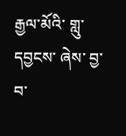རྒྱལ་མོའི་ གླུ་དབྱངས་ ཞེས་ བྱ་བ་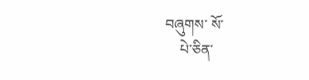བཞུགས་ སོ་
    པེ་ཅིན་